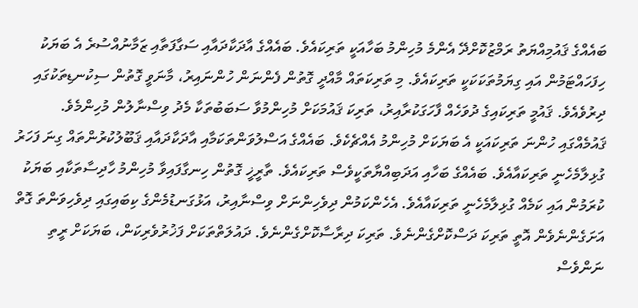ބައެއްގެ ޤައުމިއްޔަތު ރަމްޒުކޮށްދޭ އެންމެ މުހިންމު ބަހާއަކީ ތަރިކައެވެ. ބައެއްގެ އާދަކާދައާއި ސަގާފަތާއި ޒަމާނުއްސުރެ އެ ބަޔަކު ހިފަހައްޓަމުން އައި ގިޔަމުތަކަކަކީ ތަރިކައެވެ. މި ތަރިކަތައް މާއްދީ ގޮތުން ފެންނަން ހުންނައިރު، މާނަވީ ގޮތުން ސިކުނޑިތަކުގައި ދިރުވެއެވެ. ޤައުމީ ތަރިކައިގެ ދުވަހެއް ފާހަގަކުރާއިރު، ތަރިކަ ޤައުމަކަށް މުހިންމުވާ ސަބަބުތަކާ މެދު ވިސްނާލުން މުހިންމެވެ.
ޤައުމެއްގައި ހުންނަ ތަރިކައަކީ އެ ބަޔަކަށް މުހިންމު އެއްޗެކެވެ. ބައެއްގެ އަސްލުވަންތަކަމާއި އާދަކާދައާއި ޤަބޫލުކުރުންތައް ގިނަ ފަހަރު ގުޅިލާމެހެނީ ތަރިކައާއެވެ. ބައެއްގެ ބަހާއި އަދަބިއްޔާތަކީވެސް ތަރިކައެވެ. ތާރީޚީ ގޮތުން ހިނގާފައިވާ މުހިންމު ހާދިސާތަކާއި ބަޔަކު ކުރަމުން އައި ކަމެއް ގުޅިލާމެހެނީ ތަރިކައާއެވެ. އެހެންކަމުން ދިވެހިންނަށް ވިސްނާއިރު، އަޅުގަނޑުމެންގެ ކިބައިގައި ދިވެހިވަންތަ ގޮތް އަށަގެންނެވެން އޮތީ ތަރިކަ ދަސްކޮށްގެންނެވެ. ތަރިކަ ދިރާސާކޮށްގެންނެވެ. ދައުލަތްތަކަށް ފަޚުރުވެރިކަން، ބަޔަކަށް ރީތި ނަންވެސް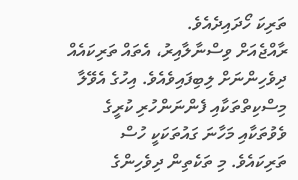ތަރިކަ ހޯދައިދެއެވެ.
ރާއްޖެއަށް ވިސްނާލާއިރު، އެތައް ތަރިކައެއް ދިވެހިންނަށް ލިބިފައިވެއެވެ. އިހުގެ އެވޭލާ މިސްކިތްތަކާއި ފެންނަންހުރި ކުރީގެ ވެވުތަކާއި މަހާނަ ގައުތަކަކީ ހުސް ތަރިކައެވެ. މި ތަކެތިން ދިވެހިންގެ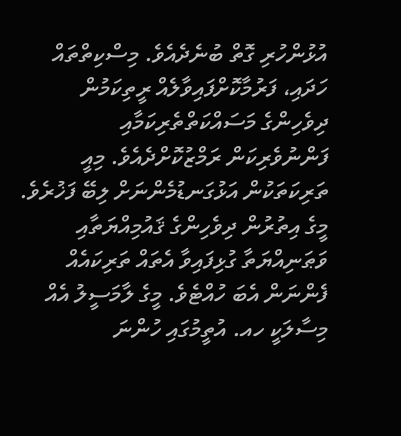އުޅުންހުރި ގޮތް ބުނެދެއެވެ. މިސްކިތްތައް ހަދައި، ފަރުމާކޮށްފައިވާލެއް ރީތިކަމުން ދިވެހިންގެ މަސައްކަތްތެރިކަމާއި ފަންނުވެރިކަން ރަމްޒުކޮށްދެއެވެ. މިއީ ތަރިކަތަކުން އަޅުގަނޑުމެންނަށް ލިބޭ ފަޚުރެވެ.
މީގެ އިތުރުން ދިވެހިންގެ ޤައުމިއްޔަތާއި ވަޠަނިއްޔަތާ ގުޅިފައިވާ އެތައް ތަރިކައެއް ފެންނަން އެބަ ހުއްޓެވެ. މީގެ ލާމަސީލު އެއް މިސާލަކީ ހއ. އުތީމުގައި ހުންނަ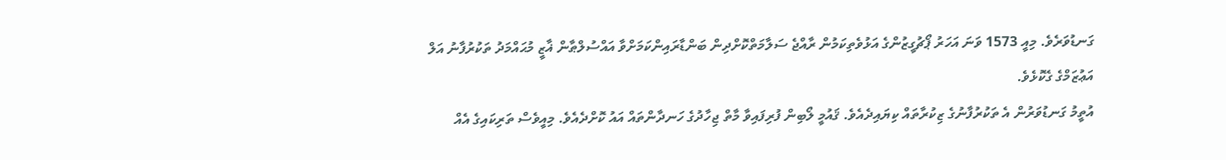ގަނޑުވަރެވެ. މިއީ 1573 ވަނަ އަހަރު ޕޯޗުގީޒުންގެ އަޅުވެތިކަމުން ރާއްޖެ ސަލާމަތްކޮށްދިން ބަންޑާރައިންކަމަށްވާ އައްސުލްޠާން ޣާޒީ މުޙައްމަދު ތަކުރުފާނު އަލް އަޢުޒަމްގެ ގެކޮޅެވެ.
އުތީމު ގަނޑުވަރުން އެ ތަކުރުފާނުގެ ޒިކުރާތައް ކިޔައިދެއެވެ. ޤައުމީ ލޯބިން ފުރިފައިވާ މާތް ޖިހާދުގެ ހަނދާންތައް އައު ކޮށްދެއެވެ. މިއީވެސް ތަރިކައިގެ އެއް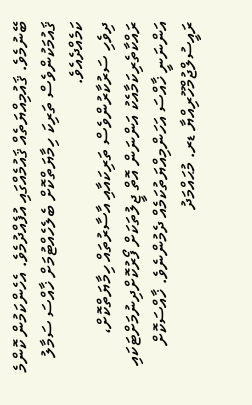ބޭނުމެވެ. ޤައުމިއްޔަތެއް ޤައުމެއްގައި އުފެއްދުމެވެ. އެހެންކަމުން ކޮންމެ ޤައުމަކުންވެސް ތަރިކަ ހިމާޔަތްކޮށް ބެލެހެއްޓުމަށް ޚާއްސަ ސަމާލު ކަމެއްދެއެވެ.
ދިވެހި ސަރުކާރުންވެސް ތަރިކައާއި އާސާރުތައް ހިމާޔަތްކޮށް، ރައްކާތެރިކަމާއެކު އަންނަން އޮތް ޖީލުތަކަށް ފޯރުކޮށްދިނުމަށްޓަކައި އަންނަނީ ޚާއްސަ އަހަންމިއްޔަތުކަމެއް ދެމުންނެވެ. ޚާއްސަކޮށް ރައީސުލްޖުމްހޫރިއްޔާ ޑރ. މުޙައްމަދު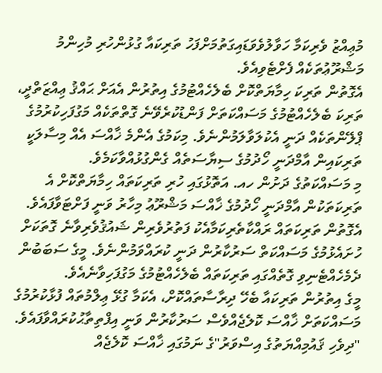މުޢިއްޒު ވެރިކަމާ ހަވާލުވެވަޑައިގަތުމަށްފަހު ތަރިކައާ ގުޅުންހުރި މުހިންމު މަޝްރޫޢުތަކެއް ފެށްޓެވިއެވެ.
އެގޮތުން ތަރިކަ ހިމާޔަތްކޮށް ބެލެހެއްޓުމުގެ އިތުރުން އެއަށް ޙައްޤު ޢިއްޒަތްދީ، ތަރިކަ ބެލެހެއްޓުމުގެ މަސައްކަތަށް ފަންޑުކުރެވޭނެ ގޮތްތަކެއް މަގުފަހިކުރުމުގެ ޕްލޭންތަކެއް ދަނީ އެކުލަވާލަމުންނެވެ. މިކަމުގެ އެންމެ ޚާއްސަ އެއް މިސާލަކީ ތަރިކައިން އާމްދަނީ ހޯދުމުގެ ސިޔާސަތެއް ގެންގުޅުއްވާކަމެވެ.
މި މަސައްކަތުގެ ދަށުން ހއ. އަތޮޅުގައި ހުރި ތަރިކަތައް ހިމާޔަތްކޮށް އެ ތަރިކަތަކުން އާމްދަނީ ހޯދުމުގެ ޚާއްސަ މަޝްރޫޢު މިހާރު ވަނީ ފަށްޓަވާފައެވެ. އެގޮތުން ތަރިކަތައް ރައްކާތެރިކަމާއެކު ފަތުރުވެރިން ޝައުޤުވެރިވާނެ ގޮތަކަށް ހުށައެޅުމުގެ މަސައްކަތް ސަރުކާރުން ދަނީ ކުރައްވަމުންނެވެ. މީގެ ސަބަބުން ދެމެހެއްޓެނިވި ގޮތެއްގައި ތަރިކަތައް ބެލެހެއްޓުމުގެ މަގުފަހިވާނެއެވެ.
މީގެ އިތުރުން ތަރިކައާ ބެހޭ ދިރާސާތައްކޮށް، އެކަމާ ގުޅޭ ޢިލްމުތައް ފުޅާކުރުމުގެ މަސައްކަތަށް ޚާއްސަ ކޮލެޖެއްވެސް ސަރުކާރުން ވަނީ އިފްތިތާޙުކުރައްވާފައެވެ. "ދިވެހި ޤައުމިއްޔަތުގެ އިސްވަރު"ގެ ނަމުގައި ޚާއްސަ ކޮލެޖެއް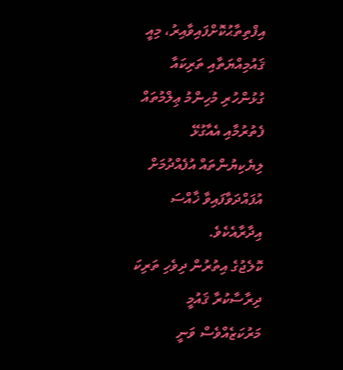އިފްތިތާޙުކޮށްފައިވާއިރު، މިއީ ޤައުމިއްޔަތާއި ތަރިކައާ ގުޅުންހުރި މުހިންމު ޢިލްމުތައް ފެތުރުމާއި އެއާގުޅޭ ލިޔެކިޔުންތައް އުފެއްދުމަށް އުފައްދަވާފައިވާ ޚާއްސަ އިދާރާއެކެވެ.
ކޮލެޖުގެ އިތުރުން ދިވެހި ތަރިކަ ދިރާސާކުރާ ޤައުމީ މަރުކަޒެއްވެސް ވަނީ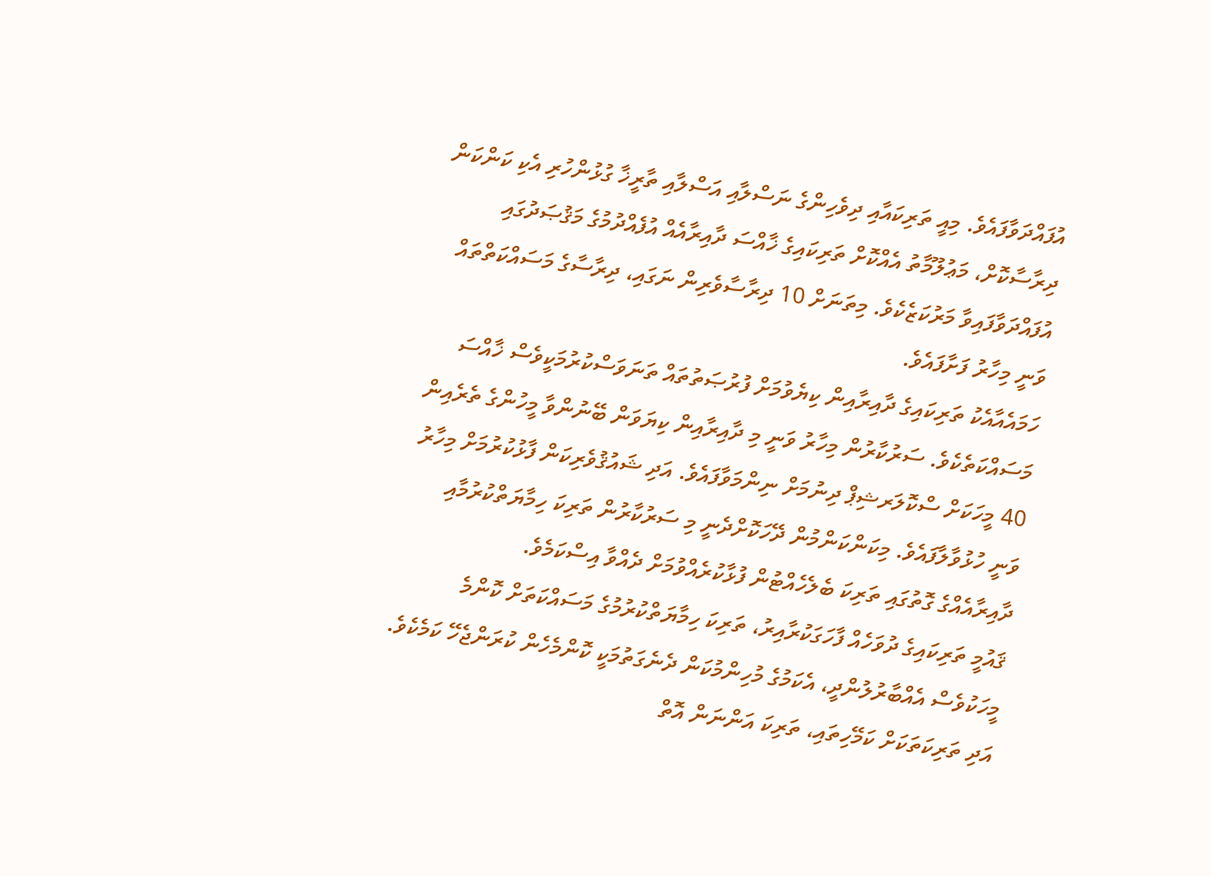އުފައްދަވާފައެވެ. މިއީ ތަރިކައާއި ދިވެހިންގެ ނަސްލާއި އަސްލާއި ތާރީޚާ ގުޅުންހުރި އެކި ކަންކަން ދިރާސާކޮށް، މަޢުލޫމާތު އެއްކޮށް ތަރިކައިގެ ޚާއްސަ ދާއިރާއެއް އުފެއްދުމުގެ މަޤުޞަދުގައި އުފައްދަވާފައިވާ މަރުކަޒެކެވެ. މިތަނަށް 10 ދިރާސާވެރިން ނަގައި، ދިރާސާގެ މަސައްކަތްތައް ވަނީ މިހާރު ފަށާފައެވެ.
ހަމައެއާއެކު ތަރިކައިގެ ދާއިރާއިން ކިޔެވުމަށް ފުރުޞަތުތައް ތަނަވަސްކުރުމަކީވެސް ޚާއްސަ މަސައްކަތެކެވެ. ސަރުކާރުން މިހާރު ވަނީ މި ދާއިރާއިން ކިޔަވަން ބޭނުންވާ މީހުންގެ ތެރެއިން 40 މީހަކަށް ސްކޮލަރޝިޕް ދިނުމަށް ނިންމަވާފައެވެ. އަދި ޝައުޤުވެރިކަން ފާޅުކުރުމަށް މިހާރު ވަނީ ހުޅުވާލާފައެވެ. މިކަންކަންމުން ދޭހަކޮށްދެނީ މި ސަރުކާރުން ތަރިކަ ހިމާޔަތްކުރުމާއި ދާއިރާއެއްގެ ގޮތުގައި ތަރިކަ ބެލެހެއްޓުން ފުޅާކުރެއްވުމަށް ދެއްވާ އިސްކަމެވެ.
ޤައުމީ ތަރިކައިގެ ދުވަހެއް ފާހަގަކުރާއިރު، ތަރިކަ ހިމާޔަތްކުރުމުގެ މަސައްކަތަށް ކޮންމެ މީހަކުވެސް އެއްބާރުލުންދީ، އެކަމުގެ މުހިންމުކަން ދެނެގަތުމަކީ ކޮންމެހެން ކުރަންޖެހޭ ކަމެކެވެ. އަދި ތަރިކަތަކަށް ކަމޭހިތައި، ތަރިކަ އަންނަން އޮތް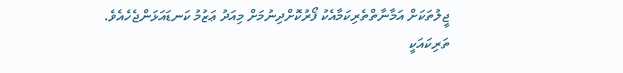ޖީލުތަކަށް އަމާނާތްތެރިކަމާއެކު ފޯރުކޮށްދިނުމަށް މިއަދު ޢަޒުމު ކަނޑައަޅަންޖެހެއެވެ. ތަރިކައަކީ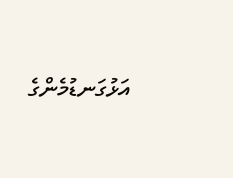އަޅުގަނޑުމެންގެ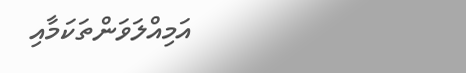އަމިއްލަވަންތަކަމާއި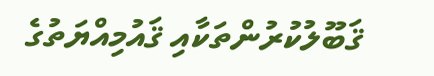ޤަބޫލުކުރުންތަކާއި ޤައުމިއްޔަތުގެ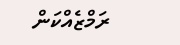ރަމްޒެއްކަން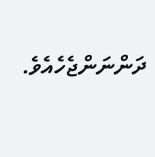ދަންނަންޖެހެއެވެ.